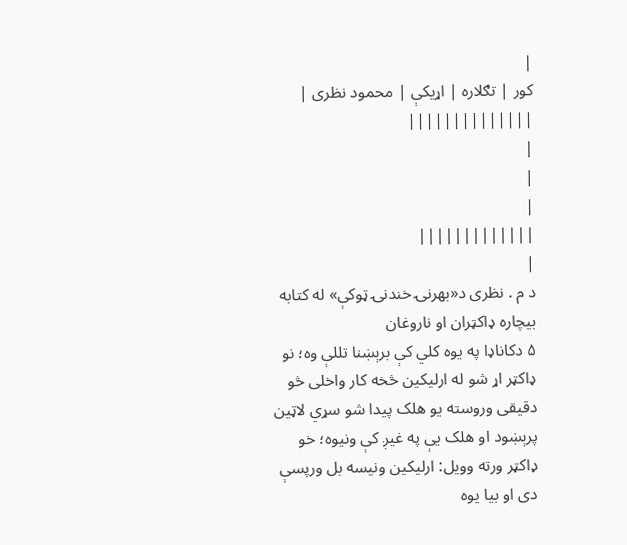|
کور | تګلاره | اړیکې | محمود نظری |
||||||||||||||
|
|
|
|||||||||||||
|
د م . نظری د«بهرنۍ خندنۍ ټوکې» له کتابه
بیچاره ډاکټران او ناروغان
۵ دکاناډا په یوه کلي کې برېښنا تللې وه؛ نو ډاکټر اړ شو له ارلیکین څخه کار واخلی څو دقیقی وروسته یو هلک پیدا شو سړي لاټین پرېښود او هلک يې په غیږ کې ونیوه؛ خو ډاکټر ورته وویل: ارلیکین ونیسه بل ورپسې دی او بیا یوه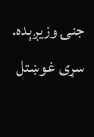جنۍ وزیږېده. سړی غوښتل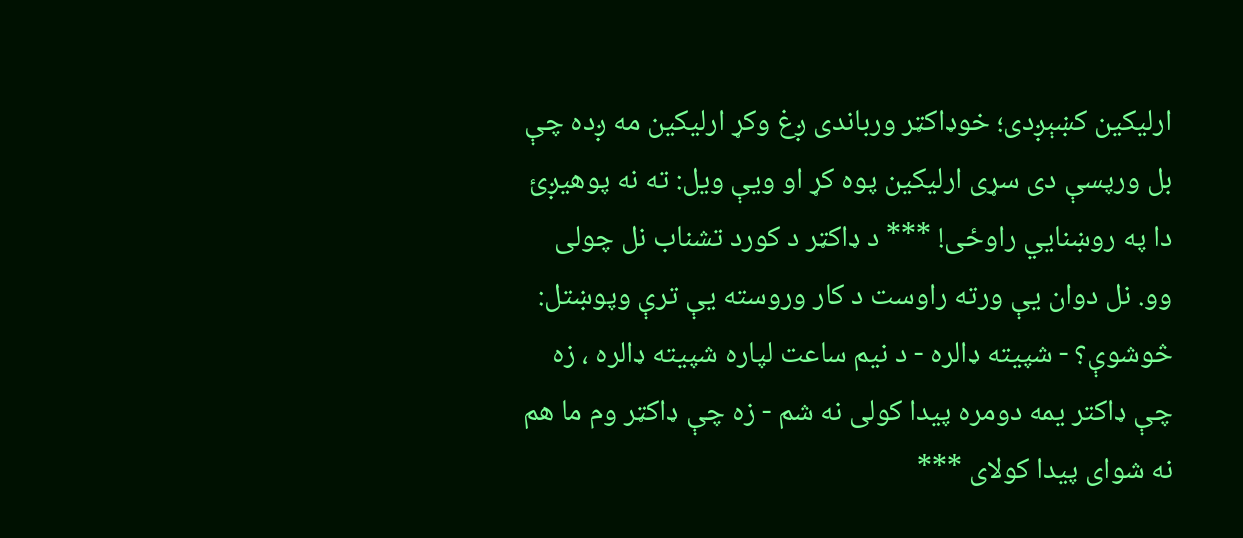ارلیکین کښېږدی؛ خوډاکټر ورباندی ږغ وکړ ارلیکین مه ږده چې بل ورپسې دی سړی ارلیکین پوه کړ او ويې ویل: ته نه پوهیږئ دا په روښنايي راوځی! *** د ډاکټر د کورد تشناب نل چولی وو. نل دوان يې ورته راوست د کار وروسته یې ترې وپوښتل: څوشوې؟ - شپیته ډالره - د نیم ساعت لپاره شپیته ډالره ، زه چې ډاکتر یمه دومره پیدا کولی نه شم - زه چې ډاکټر وم ما هم نه شوای پيدا کولای ***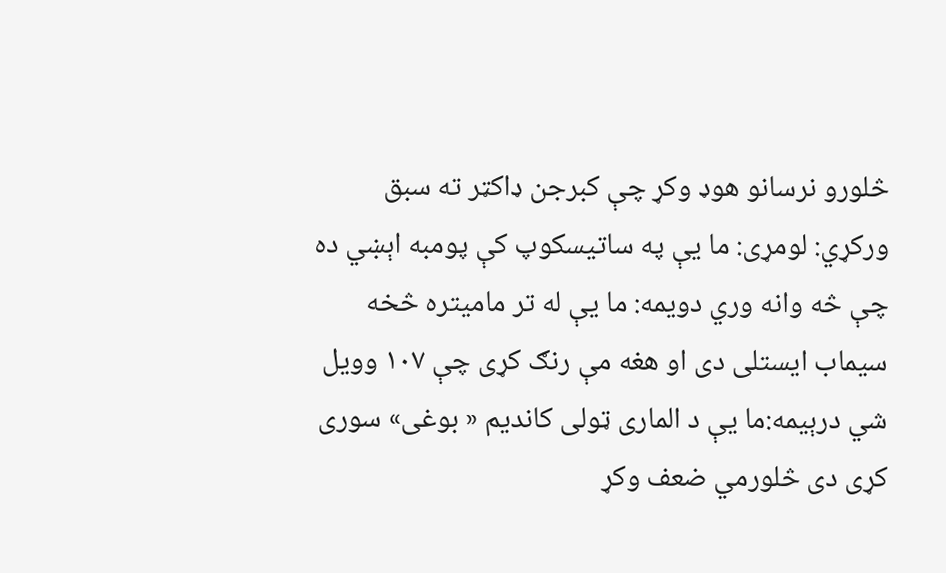څلورو نرسانو هوډ وکړ چې کبرجن ډاکټر ته سبق ورکړي: لومړی: ما يې په ساتیسکوپ کې پومبه اېښي ده چې څه وانه وري دویمه: ما يې له تر مامیتره څخه سیماب ایستلی دی او هغه مې رنګ کړی چې ۱۰۷ وویل شي درېیمه:ما يې د الماری ټولی کاندیم « بوغی» سوری کړی دی څلورمي ضعف وکړ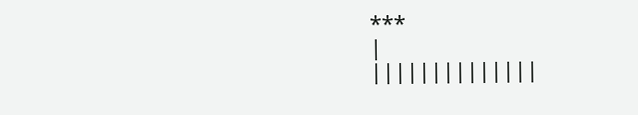***
|
||||||||||||||